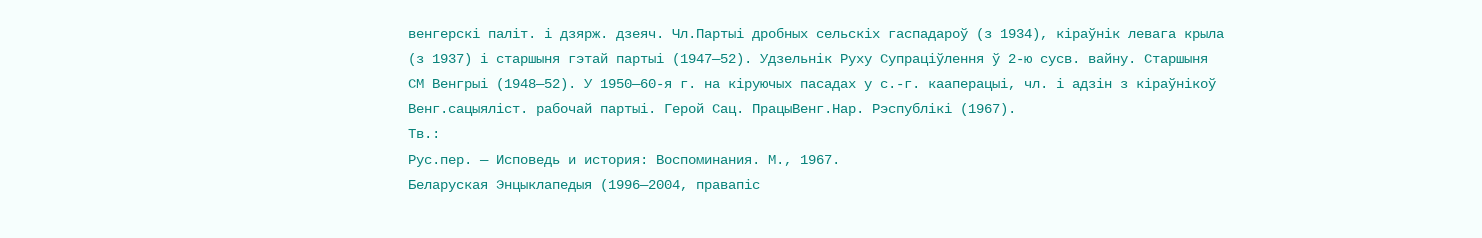венгерскі паліт. і дзярж. дзеяч. Чл.Партыі дробных сельскіх гаспадароў (з 1934), кіраўнік левага крыла (з 1937) і старшыня гэтай партыі (1947—52). Удзельнік Руху Супраціўлення ў 2-ю сусв. вайну. Старшыня СМ Венгрыі (1948—52). У 1950—60-я г. на кіруючых пасадах у с.-г. кааперацыі, чл. і адзін з кіраўнікоў Венг.сацыяліст. рабочай партыі. Герой Сац. ПрацыВенг.Нар. Рэспублікі (1967).
Тв.:
Рус.пер. — Исповедь и история: Воспоминания. М., 1967.
Беларуская Энцыклапедыя (1996—2004, правапіс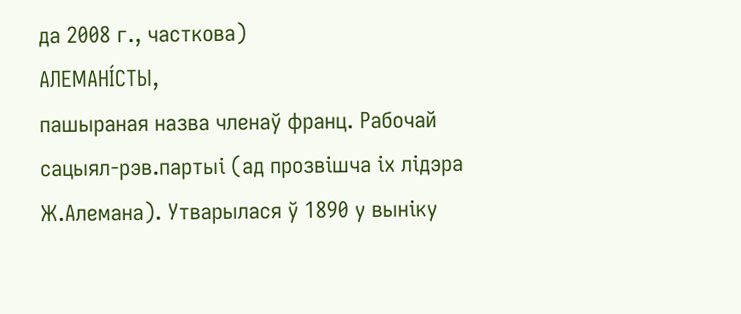да 2008 г., часткова)
АЛЕМАНІ́СТЫ,
пашыраная назва членаў франц. Рабочай сацыял-рэв.партыі (ад прозвішча іх лідэра Ж.Алемана). Утварылася ў 1890 у выніку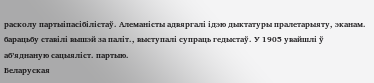расколу партыіпасібілістаў. Алеманісты адвяргалі ідэю дыктатуры пралетарыяту, эканам. барацьбу ставілі вышэй за паліт., выступалі супраць гедыстаў. У 1905 увайшлі ў аб’яднаную сацыяліст. партыю.
Беларуская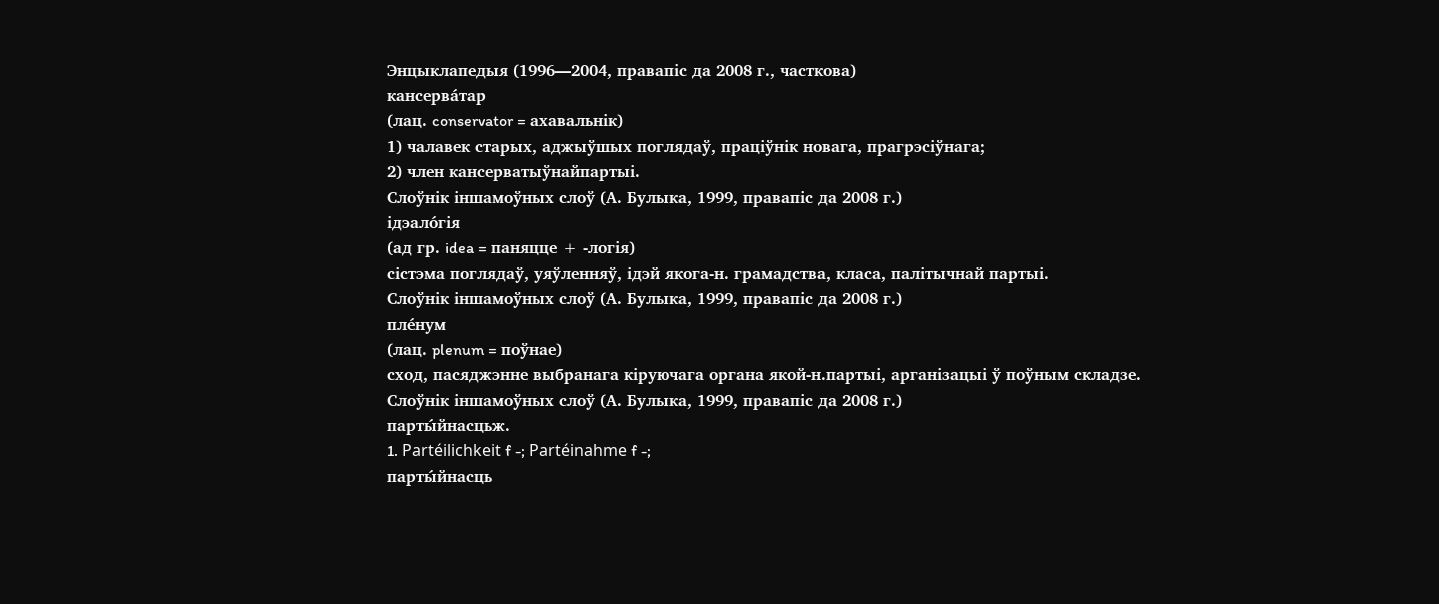Энцыклапедыя (1996—2004, правапіс да 2008 г., часткова)
кансерва́тар
(лац. conservator = ахавальнік)
1) чалавек старых, аджыўшых поглядаў, праціўнік новага, прагрэсіўнага;
2) член кансерватыўнайпартыі.
Слоўнік іншамоўных слоў (А. Булыка, 1999, правапіс да 2008 г.)
ідэало́гія
(ад гр. idea = паняцце + -логія)
сістэма поглядаў, уяўленняў, ідэй якога-н. грамадства, класа, палітычнай партыі.
Слоўнік іншамоўных слоў (А. Булыка, 1999, правапіс да 2008 г.)
пле́нум
(лац. plenum = поўнае)
сход, пасяджэнне выбранага кіруючага органа якой-н.партыі, арганізацыі ў поўным складзе.
Слоўнік іншамоўных слоў (А. Булыка, 1999, правапіс да 2008 г.)
парты́йнасцьж.
1. Partéilichkeit f -; Partéinahme f -;
парты́йнасць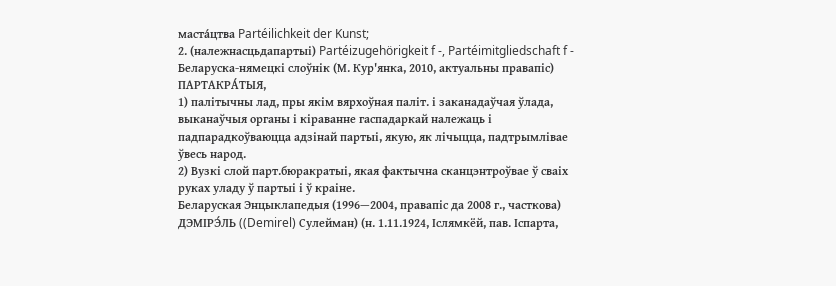маста́цтва Partéilichkeit der Kunst;
2. (належнасцьдапартыі) Partéizugehörigkeit f -, Partéimitgliedschaft f -
Беларуска-нямецкі слоўнік (М. Кур'янка, 2010, актуальны правапіс)
ПАРТАКРА́ТЫЯ,
1) палітычны лад, пры якім вярхоўная паліт. і заканадаўчая ўлада, выканаўчыя органы і кіраванне гаспадаркай належаць і падпарадкоўваюцца адзінай партыі, якую, як лічыцца, падтрымлівае ўвесь народ.
2) Вузкі слой парт.бюракратыі, якая фактычна сканцэнтроўвае ў сваіх руках уладу ў партыі і ў краіне.
Беларуская Энцыклапедыя (1996—2004, правапіс да 2008 г., часткова)
ДЭМІРЭ́ЛЬ ((Demirel) Сулейман) (н. 1.11.1924, Іслямкёй, пав. Іспарта,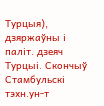Турцыя),
дзяржаўны і паліт. дзеяч Турцыі. Скончыў Стамбульскі тэхн.ун-т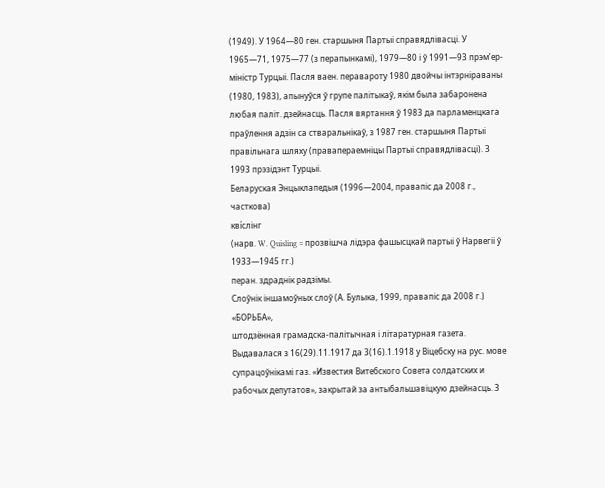(1949). У 1964—80 ген. старшыня Партыі справядлівасці. У 1965—71, 1975—77 (з перапынкамі), 1979—80 і ў 1991—93 прэм’ер-міністр Турцыі. Пасля ваен. перавароту 1980 двойчы інтэрніраваны (1980, 1983), апынуўся ў групе палітыкаў, якім была забаронена любая паліт. дзейнасць. Пасля вяртання ў 1983 да парламенцкага праўлення адзін са стваральнікаў, з 1987 ген. старшыня Партыі правільнага шляху (правапераемніцы Партыі справядлівасці). З 1993 прэзідэнт Турцыі.
Беларуская Энцыклапедыя (1996—2004, правапіс да 2008 г., часткова)
кві́слінг
(нарв. W. Quisling = прозвішча лідэра фашысцкай партыі ў Нарвегіі ў 1933—1945 гг.)
перан. здраднік радзімы.
Слоўнік іншамоўных слоў (А. Булыка, 1999, правапіс да 2008 г.)
«БОРЬБА»,
штодзённая грамадска-палітычная і літаратурная газета. Выдавалася з 16(29).11.1917 да 3(16).1.1918 у Віцебску на рус. мове супрацоўнікамі газ. «Известия Витебского Совета солдатских и рабочых депутатов», закрытай за антыбальшавіцкую дзейнасць. З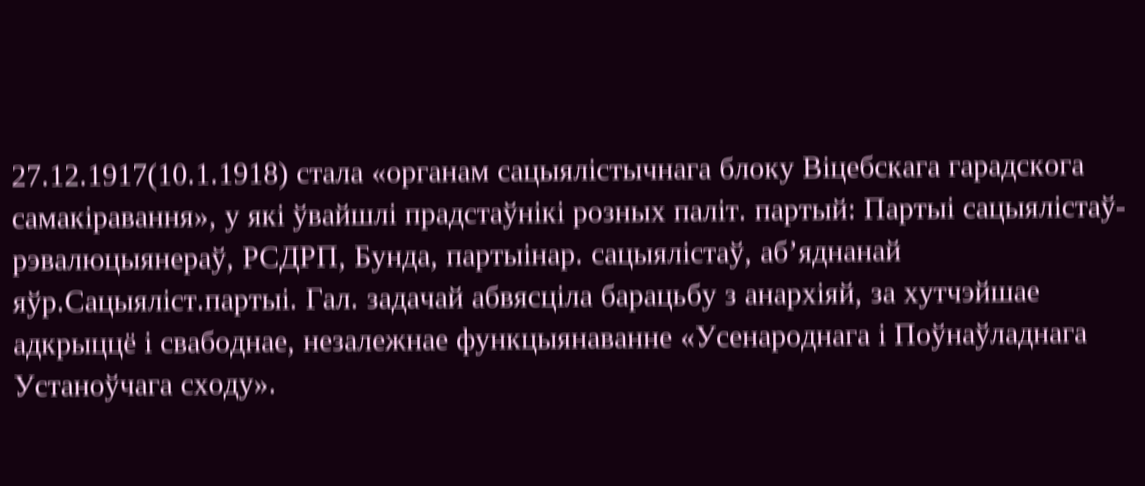27.12.1917(10.1.1918) стала «органам сацыялістычнага блоку Віцебскага гарадскога самакіравання», у які ўвайшлі прадстаўнікі розных паліт. партый: Партыі сацыялістаў-рэвалюцыянераў, РСДРП, Бунда, партыінар. сацыялістаў, аб’яднанай яўр.Сацыяліст.партыі. Гал. задачай абвясціла барацьбу з анархіяй, за хутчэйшае адкрыццё і свабоднае, незалежнае функцыянаванне «Усенароднага і Поўнаўладнага Устаноўчага сходу».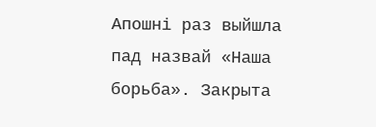Апошні раз выйшла пад назвай «Наша борьба». Закрыта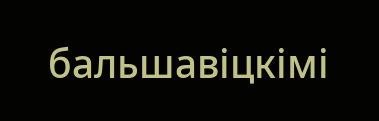бальшавіцкімі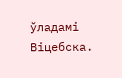ўладамі Віцебска.